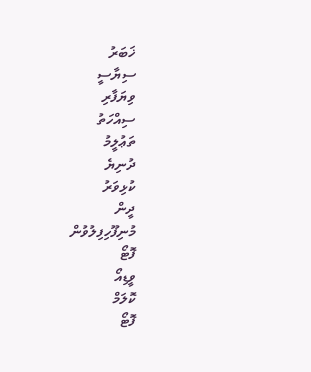ޚަބަރު
ސިޔާސީ
ވިޔަފާރި
ސިއްހަތު
ތަޢުލީމު
ދުނިޔެ
ކުޅިވަރު
ދީން
މުނިފޫހިފިލުވުން
ފޮޓޯ
ވީޑިއޯ
ކޮލަމް
ފޮޓޯ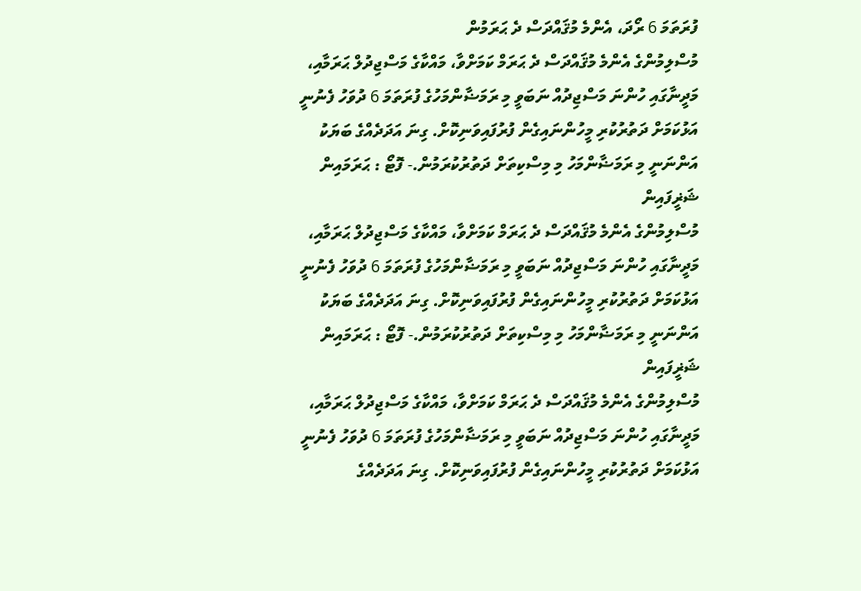ފުރަތަމަ 6 ރޯދަ، އެންމެ މުޤައްދަސް ދެ ޙަރަމުން
މުސްލިމުންގެ އެންމެ މުޤައްދަސް ދެ ޙަރަމް ކަމަށްވާ، މައްކާގެ މަސްޖިދުލް ޙަރަމާއި، މަދީނާގައި ހުންނަ މަސްޖިދުއް ނަބަވީ މި ރަމަޟާންމަހުގެ ފުރަތަމަ 6 ދުވަހު ފެނުނީ އަޅުކަމަށް ދަތުރުކުރި މީހުންނައިގެން ފުރުފައިވަނިކޮށް. ގިނަ އަދަދެއްގެ ބަޔަކު އަންނަނީ މި ރަމަޟާންމަހު މި މިސްކިތަށް ދަތުރުކުރަމުން.- ފޮޓޯ : ޙަރަމައިން ޝަޜީފައިން
މުސްލިމުންގެ އެންމެ މުޤައްދަސް ދެ ޙަރަމް ކަމަށްވާ، މައްކާގެ މަސްޖިދުލް ޙަރަމާއި، މަދީނާގައި ހުންނަ މަސްޖިދުއް ނަބަވީ މި ރަމަޟާންމަހުގެ ފުރަތަމަ 6 ދުވަހު ފެނުނީ އަޅުކަމަށް ދަތުރުކުރި މީހުންނައިގެން ފުރުފައިވަނިކޮށް. ގިނަ އަދަދެއްގެ ބަޔަކު އަންނަނީ މި ރަމަޟާންމަހު މި މިސްކިތަށް ދަތުރުކުރަމުން.- ފޮޓޯ : ޙަރަމައިން ޝަޜީފައިން
މުސްލިމުންގެ އެންމެ މުޤައްދަސް ދެ ޙަރަމް ކަމަށްވާ، މައްކާގެ މަސްޖިދުލް ޙަރަމާއި، މަދީނާގައި ހުންނަ މަސްޖިދުއް ނަބަވީ މި ރަމަޟާންމަހުގެ ފުރަތަމަ 6 ދުވަހު ފެނުނީ އަޅުކަމަށް ދަތުރުކުރި މީހުންނައިގެން ފުރުފައިވަނިކޮށް. ގިނަ އަދަދެއްގެ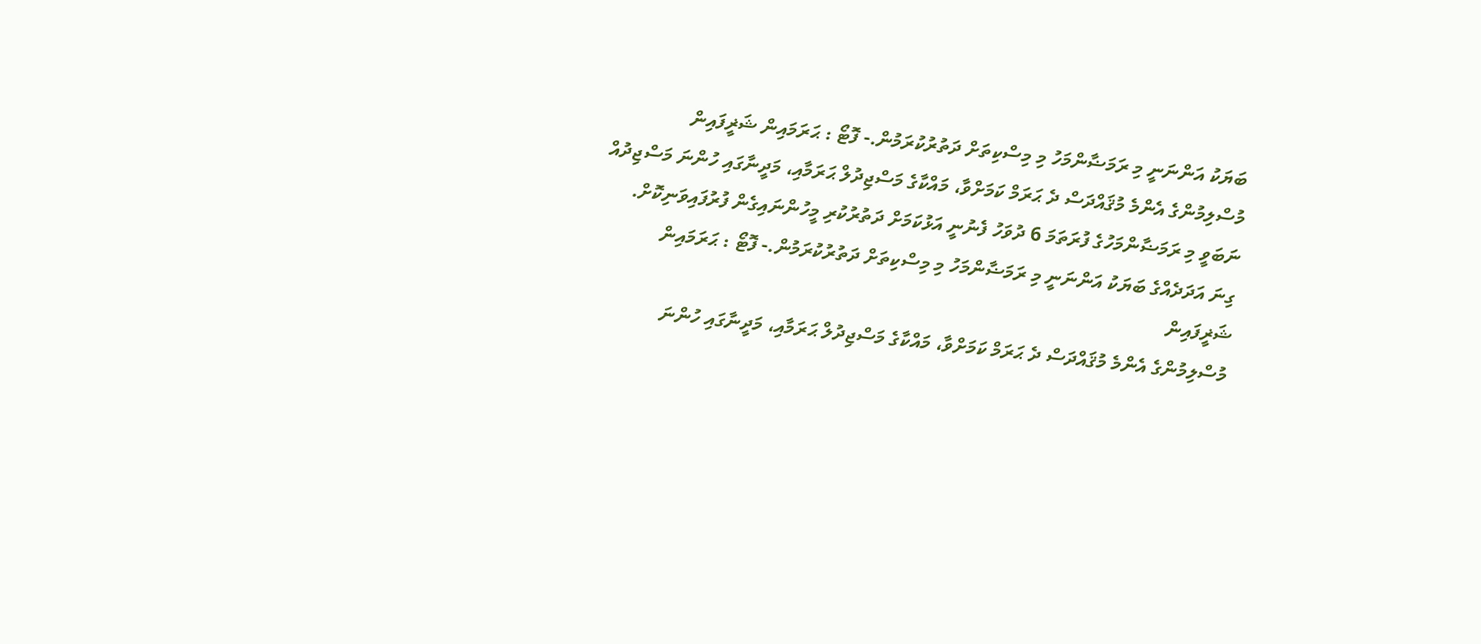ބަޔަކު އަންނަނީ މި ރަމަޟާންމަހު މި މިސްކިތަށް ދަތުރުކުރަމުން.- ފޮޓޯ : ޙަރަމައިން ޝަޜީފައިން
މުސްލިމުންގެ އެންމެ މުޤައްދަސް ދެ ޙަރަމް ކަމަށްވާ، މައްކާގެ މަސްޖިދުލް ޙަރަމާއި، މަދީނާގައި ހުންނަ މަސްޖިދުއް ނަބަވީ މި ރަމަޟާންމަހުގެ ފުރަތަމަ 6 ދުވަހު ފެނުނީ އަޅުކަމަށް ދަތުރުކުރި މީހުންނައިގެން ފުރުފައިވަނިކޮށް. ގިނަ އަދަދެއްގެ ބަޔަކު އަންނަނީ މި ރަމަޟާންމަހު މި މިސްކިތަށް ދަތުރުކުރަމުން.- ފޮޓޯ : ޙަރަމައިން ޝަޜީފައިން
މުސްލިމުންގެ އެންމެ މުޤައްދަސް ދެ ޙަރަމް ކަމަށްވާ، މައްކާގެ މަސްޖިދުލް ޙަރަމާއި، މަދީނާގައި ހުންނަ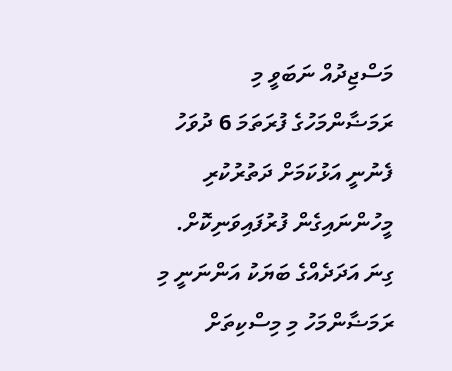މަސްޖިދުއް ނަބަވީ މި ރަމަޟާންމަހުގެ ފުރަތަމަ 6 ދުވަހު ފެނުނީ އަޅުކަމަށް ދަތުރުކުރި މީހުންނައިގެން ފުރުފައިވަނިކޮށް. ގިނަ އަދަދެއްގެ ބަޔަކު އަންނަނީ މި ރަމަޟާންމަހު މި މިސްކިތަށް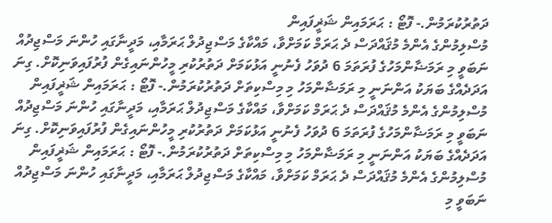ދަތުރުކުރަމުން.- ފޮޓޯ : ޙަރަމައިން ޝަޜީފައިން
މުސްލިމުންގެ އެންމެ މުޤައްދަސް ދެ ޙަރަމް ކަމަށްވާ، މައްކާގެ މަސްޖިދުލް ޙަރަމާއި، މަދީނާގައި ހުންނަ މަސްޖިދުއް ނަބަވީ މި ރަމަޟާންމަހުގެ ފުރަތަމަ 6 ދުވަހު ފެނުނީ އަޅުކަމަށް ދަތުރުކުރި މީހުންނައިގެން ފުރުފައިވަނިކޮށް. ގިނަ އަދަދެއްގެ ބަޔަކު އަންނަނީ މި ރަމަޟާންމަހު މި މިސްކިތަށް ދަތުރުކުރަމުން.- ފޮޓޯ : ޙަރަމައިން ޝަޜީފައިން
މުސްލިމުންގެ އެންމެ މުޤައްދަސް ދެ ޙަރަމް ކަމަށްވާ، މައްކާގެ މަސްޖިދުލް ޙަރަމާއި، މަދީނާގައި ހުންނަ މަސްޖިދުއް ނަބަވީ މި ރަމަޟާންމަހުގެ ފުރަތަމަ 6 ދުވަހު ފެނުނީ އަޅުކަމަށް ދަތުރުކުރި މީހުންނައިގެން ފުރުފައިވަނިކޮށް. ގިނަ އަދަދެއްގެ ބަޔަކު އަންނަނީ މި ރަމަޟާންމަހު މި މިސްކިތަށް ދަތުރުކުރަމުން.- ފޮޓޯ : ޙަރަމައިން ޝަޜީފައިން
މުސްލިމުންގެ އެންމެ މުޤައްދަސް ދެ ޙަރަމް ކަމަށްވާ، މައްކާގެ މަސްޖިދުލް ޙަރަމާއި، މަދީނާގައި ހުންނަ މަސްޖިދުއް ނަބަވީ މި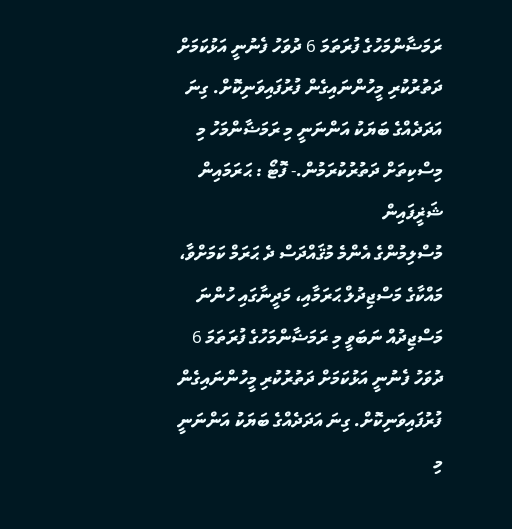ރަމަޟާންމަހުގެ ފުރަތަމަ 6 ދުވަހު ފެނުނީ އަޅުކަމަށް ދަތުރުކުރި މީހުންނައިގެން ފުރުފައިވަނިކޮށް. ގިނަ އަދަދެއްގެ ބަޔަކު އަންނަނީ މި ރަމަޟާންމަހު މި މިސްކިތަށް ދަތުރުކުރަމުން.- ފޮޓޯ : ޙަރަމައިން ޝަޜީފައިން
މުސްލިމުންގެ އެންމެ މުޤައްދަސް ދެ ޙަރަމް ކަމަށްވާ، މައްކާގެ މަސްޖިދުލް ޙަރަމާއި، މަދީނާގައި ހުންނަ މަސްޖިދުއް ނަބަވީ މި ރަމަޟާންމަހުގެ ފުރަތަމަ 6 ދުވަހު ފެނުނީ އަޅުކަމަށް ދަތުރުކުރި މީހުންނައިގެން ފުރުފައިވަނިކޮށް. ގިނަ އަދަދެއްގެ ބަޔަކު އަންނަނީ މި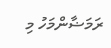ރަމަޟާންމަހު މި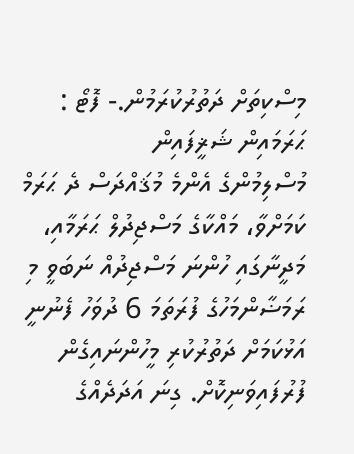މިސްކިތަށް ދަތުރުކުރަމުން.- ފޮޓޯ : ޙަރަމައިން ޝަޜީފައިން
މުސްލިމުންގެ އެންމެ މުޤައްދަސް ދެ ޙަރަމް ކަމަށްވާ، މައްކާގެ މަސްޖިދުލް ޙަރަމާއި، މަދީނާގައި ހުންނަ މަސްޖިދުއް ނަބަވީ މި ރަމަޟާންމަހުގެ ފުރަތަމަ 6 ދުވަހު ފެނުނީ އަޅުކަމަށް ދަތުރުކުރި މީހުންނައިގެން ފުރުފައިވަނިކޮށް. ގިނަ އަދަދެއްގެ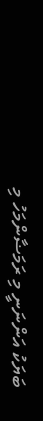ބަޔަކު އަންނަނީ މި ރަމަޟާންމަހު މި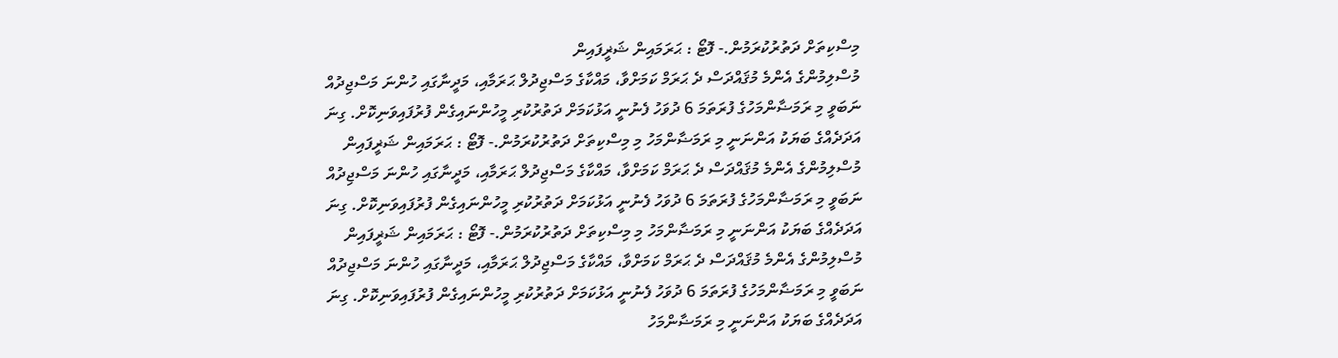މިސްކިތަށް ދަތުރުކުރަމުން.- ފޮޓޯ : ޙަރަމައިން ޝަޜީފައިން
މުސްލިމުންގެ އެންމެ މުޤައްދަސް ދެ ޙަރަމް ކަމަށްވާ، މައްކާގެ މަސްޖިދުލް ޙަރަމާއި، މަދީނާގައި ހުންނަ މަސްޖިދުއް ނަބަވީ މި ރަމަޟާންމަހުގެ ފުރަތަމަ 6 ދުވަހު ފެނުނީ އަޅުކަމަށް ދަތުރުކުރި މީހުންނައިގެން ފުރުފައިވަނިކޮށް. ގިނަ އަދަދެއްގެ ބަޔަކު އަންނަނީ މި ރަމަޟާންމަހު މި މިސްކިތަށް ދަތުރުކުރަމުން.- ފޮޓޯ : ޙަރަމައިން ޝަޜީފައިން
މުސްލިމުންގެ އެންމެ މުޤައްދަސް ދެ ޙަރަމް ކަމަށްވާ، މައްކާގެ މަސްޖިދުލް ޙަރަމާއި، މަދީނާގައި ހުންނަ މަސްޖިދުއް ނަބަވީ މި ރަމަޟާންމަހުގެ ފުރަތަމަ 6 ދުވަހު ފެނުނީ އަޅުކަމަށް ދަތުރުކުރި މީހުންނައިގެން ފުރުފައިވަނިކޮށް. ގިނަ އަދަދެއްގެ ބަޔަކު އަންނަނީ މި ރަމަޟާންމަހު މި މިސްކިތަށް ދަތުރުކުރަމުން.- ފޮޓޯ : ޙަރަމައިން ޝަޜީފައިން
މުސްލިމުންގެ އެންމެ މުޤައްދަސް ދެ ޙަރަމް ކަމަށްވާ، މައްކާގެ މަސްޖިދުލް ޙަރަމާއި، މަދީނާގައި ހުންނަ މަސްޖިދުއް ނަބަވީ މި ރަމަޟާންމަހުގެ ފުރަތަމަ 6 ދުވަހު ފެނުނީ އަޅުކަމަށް ދަތުރުކުރި މީހުންނައިގެން ފުރުފައިވަނިކޮށް. ގިނަ އަދަދެއްގެ ބަޔަކު އަންނަނީ މި ރަމަޟާންމަހު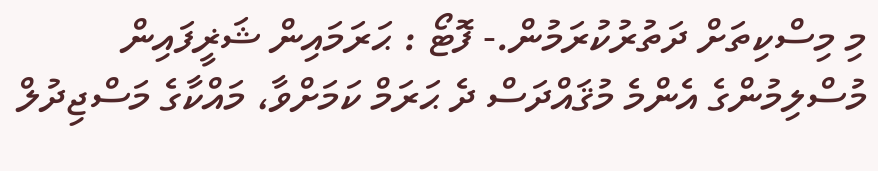މި މިސްކިތަށް ދަތުރުކުރަމުން.- ފޮޓޯ : ޙަރަމައިން ޝަޜީފައިން
މުސްލިމުންގެ އެންމެ މުޤައްދަސް ދެ ޙަރަމް ކަމަށްވާ، މައްކާގެ މަސްޖިދުލް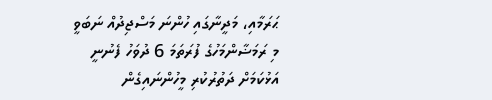ޙަރަމާއި، މަދީނާގައި ހުންނަ މަސްޖިދުއް ނަބަވީ މި ރަމަޟާންމަހުގެ ފުރަތަމަ 6 ދުވަހު ފެނުނީ އަޅުކަމަށް ދަތުރުކުރި މީހުންނައިގެން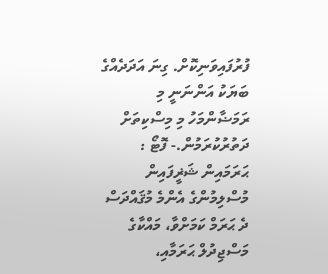ފުރުފައިވަނިކޮށް. ގިނަ އަދަދެއްގެ ބަޔަކު އަންނަނީ މި ރަމަޟާންމަހު މި މިސްކިތަށް ދަތުރުކުރަމުން.- ފޮޓޯ : ޙަރަމައިން ޝަޜީފައިން
މުސްލިމުންގެ އެންމެ މުޤައްދަސް ދެ ޙަރަމް ކަމަށްވާ، މައްކާގެ މަސްޖިދުލް ޙަރަމާއި،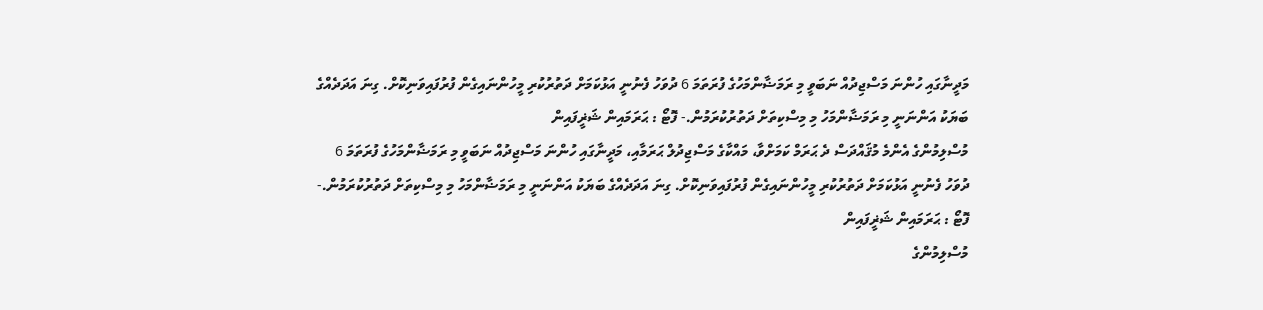މަދީނާގައި ހުންނަ މަސްޖިދުއް ނަބަވީ މި ރަމަޟާންމަހުގެ ފުރަތަމަ 6 ދުވަހު ފެނުނީ އަޅުކަމަށް ދަތުރުކުރި މީހުންނައިގެން ފުރުފައިވަނިކޮށް. ގިނަ އަދަދެއްގެ ބަޔަކު އަންނަނީ މި ރަމަޟާންމަހު މި މިސްކިތަށް ދަތުރުކުރަމުން.- ފޮޓޯ : ޙަރަމައިން ޝަޜީފައިން
މުސްލިމުންގެ އެންމެ މުޤައްދަސް ދެ ޙަރަމް ކަމަށްވާ، މައްކާގެ މަސްޖިދުލް ޙަރަމާއި، މަދީނާގައި ހުންނަ މަސްޖިދުއް ނަބަވީ މި ރަމަޟާންމަހުގެ ފުރަތަމަ 6 ދުވަހު ފެނުނީ އަޅުކަމަށް ދަތުރުކުރި މީހުންނައިގެން ފުރުފައިވަނިކޮށް. ގިނަ އަދަދެއްގެ ބަޔަކު އަންނަނީ މި ރަމަޟާންމަހު މި މިސްކިތަށް ދަތުރުކުރަމުން.- ފޮޓޯ : ޙަރަމައިން ޝަޜީފައިން
މުސްލިމުންގެ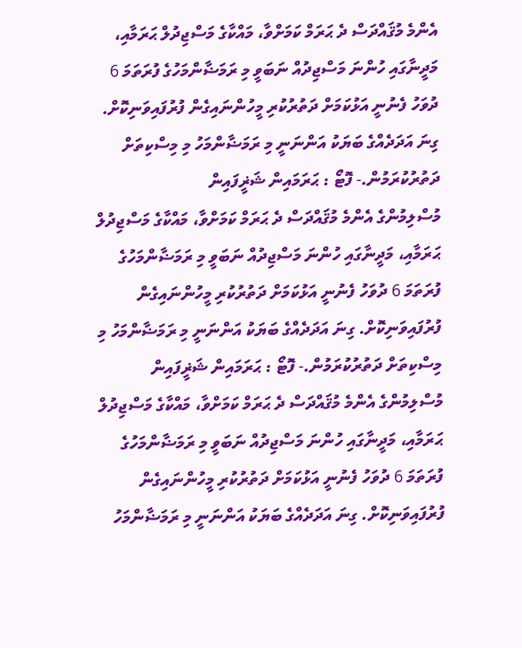އެންމެ މުޤައްދަސް ދެ ޙަރަމް ކަމަށްވާ، މައްކާގެ މަސްޖިދުލް ޙަރަމާއި، މަދީނާގައި ހުންނަ މަސްޖިދުއް ނަބަވީ މި ރަމަޟާންމަހުގެ ފުރަތަމަ 6 ދުވަހު ފެނުނީ އަޅުކަމަށް ދަތުރުކުރި މީހުންނައިގެން ފުރުފައިވަނިކޮށް. ގިނަ އަދަދެއްގެ ބަޔަކު އަންނަނީ މި ރަމަޟާންމަހު މި މިސްކިތަށް ދަތުރުކުރަމުން.- ފޮޓޯ : ޙަރަމައިން ޝަޜީފައިން
މުސްލިމުންގެ އެންމެ މުޤައްދަސް ދެ ޙަރަމް ކަމަށްވާ، މައްކާގެ މަސްޖިދުލް ޙަރަމާއި، މަދީނާގައި ހުންނަ މަސްޖިދުއް ނަބަވީ މި ރަމަޟާންމަހުގެ ފުރަތަމަ 6 ދުވަހު ފެނުނީ އަޅުކަމަށް ދަތުރުކުރި މީހުންނައިގެން ފުރުފައިވަނިކޮށް. ގިނަ އަދަދެއްގެ ބަޔަކު އަންނަނީ މި ރަމަޟާންމަހު މި މިސްކިތަށް ދަތުރުކުރަމުން.- ފޮޓޯ : ޙަރަމައިން ޝަޜީފައިން
މުސްލިމުންގެ އެންމެ މުޤައްދަސް ދެ ޙަރަމް ކަމަށްވާ، މައްކާގެ މަސްޖިދުލް ޙަރަމާއި، މަދީނާގައި ހުންނަ މަސްޖިދުއް ނަބަވީ މި ރަމަޟާންމަހުގެ ފުރަތަމަ 6 ދުވަހު ފެނުނީ އަޅުކަމަށް ދަތުރުކުރި މީހުންނައިގެން ފުރުފައިވަނިކޮށް. ގިނަ އަދަދެއްގެ ބަޔަކު އަންނަނީ މި ރަމަޟާންމަހު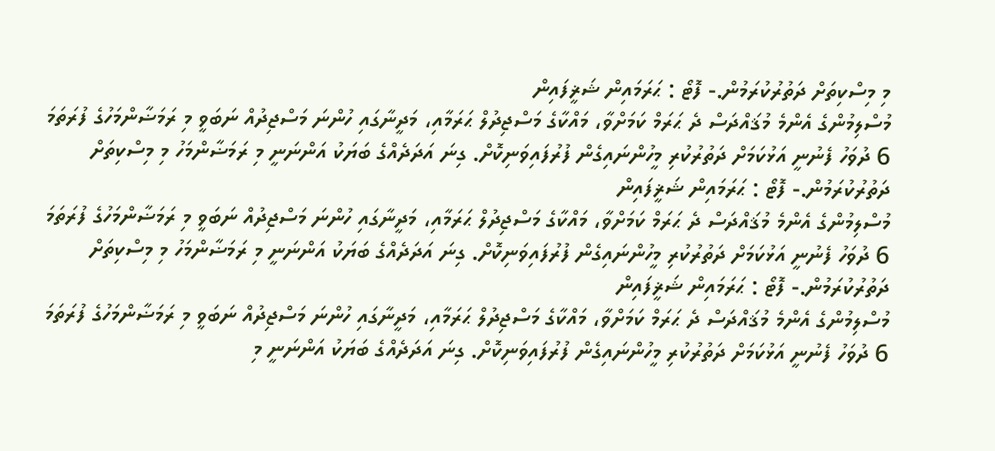މި މިސްކިތަށް ދަތުރުކުރަމުން.- ފޮޓޯ : ޙަރަމައިން ޝަޜީފައިން
މުސްލިމުންގެ އެންމެ މުޤައްދަސް ދެ ޙަރަމް ކަމަށްވާ، މައްކާގެ މަސްޖިދުލް ޙަރަމާއި، މަދީނާގައި ހުންނަ މަސްޖިދުއް ނަބަވީ މި ރަމަޟާންމަހުގެ ފުރަތަމަ 6 ދުވަހު ފެނުނީ އަޅުކަމަށް ދަތުރުކުރި މީހުންނައިގެން ފުރުފައިވަނިކޮށް. ގިނަ އަދަދެއްގެ ބަޔަކު އަންނަނީ މި ރަމަޟާންމަހު މި މިސްކިތަށް ދަތުރުކުރަމުން.- ފޮޓޯ : ޙަރަމައިން ޝަޜީފައިން
މުސްލިމުންގެ އެންމެ މުޤައްދަސް ދެ ޙަރަމް ކަމަށްވާ، މައްކާގެ މަސްޖިދުލް ޙަރަމާއި، މަދީނާގައި ހުންނަ މަސްޖިދުއް ނަބަވީ މި ރަމަޟާންމަހުގެ ފުރަތަމަ 6 ދުވަހު ފެނުނީ އަޅުކަމަށް ދަތުރުކުރި މީހުންނައިގެން ފުރުފައިވަނިކޮށް. ގިނަ އަދަދެއްގެ ބަޔަކު އަންނަނީ މި ރަމަޟާންމަހު މި މިސްކިތަށް ދަތުރުކުރަމުން.- ފޮޓޯ : ޙަރަމައިން ޝަޜީފައިން
މުސްލިމުންގެ އެންމެ މުޤައްދަސް ދެ ޙަރަމް ކަމަށްވާ، މައްކާގެ މަސްޖިދުލް ޙަރަމާއި، މަދީނާގައި ހުންނަ މަސްޖިދުއް ނަބަވީ މި ރަމަޟާންމަހުގެ ފުރަތަމަ 6 ދުވަހު ފެނުނީ އަޅުކަމަށް ދަތުރުކުރި މީހުންނައިގެން ފުރުފައިވަނިކޮށް. ގިނަ އަދަދެއްގެ ބަޔަކު އަންނަނީ މި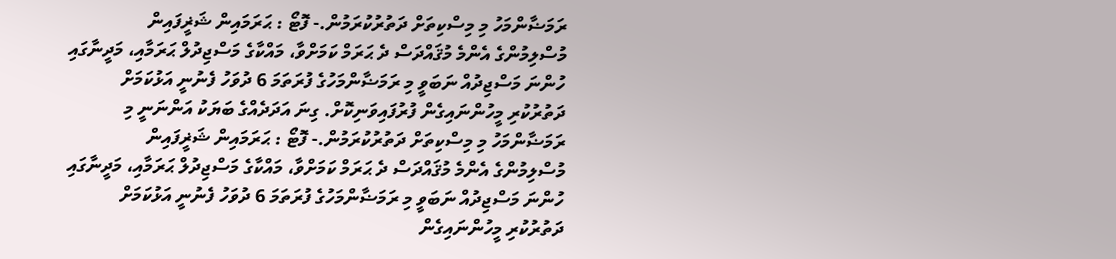ރަމަޟާންމަހު މި މިސްކިތަށް ދަތުރުކުރަމުން.- ފޮޓޯ : ޙަރަމައިން ޝަޜީފައިން
މުސްލިމުންގެ އެންމެ މުޤައްދަސް ދެ ޙަރަމް ކަމަށްވާ، މައްކާގެ މަސްޖިދުލް ޙަރަމާއި، މަދީނާގައި ހުންނަ މަސްޖިދުއް ނަބަވީ މި ރަމަޟާންމަހުގެ ފުރަތަމަ 6 ދުވަހު ފެނުނީ އަޅުކަމަށް ދަތުރުކުރި މީހުންނައިގެން ފުރުފައިވަނިކޮށް. ގިނަ އަދަދެއްގެ ބަޔަކު އަންނަނީ މި ރަމަޟާންމަހު މި މިސްކިތަށް ދަތުރުކުރަމުން.- ފޮޓޯ : ޙަރަމައިން ޝަޜީފައިން
މުސްލިމުންގެ އެންމެ މުޤައްދަސް ދެ ޙަރަމް ކަމަށްވާ، މައްކާގެ މަސްޖިދުލް ޙަރަމާއި، މަދީނާގައި ހުންނަ މަސްޖިދުއް ނަބަވީ މި ރަމަޟާންމަހުގެ ފުރަތަމަ 6 ދުވަހު ފެނުނީ އަޅުކަމަށް ދަތުރުކުރި މީހުންނައިގެން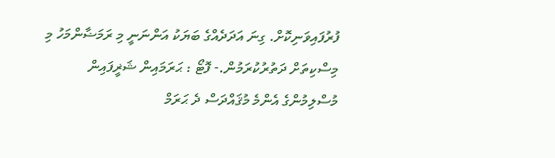ފުރުފައިވަނިކޮށް. ގިނަ އަދަދެއްގެ ބަޔަކު އަންނަނީ މި ރަމަޟާންމަހު މި މިސްކިތަށް ދަތުރުކުރަމުން.- ފޮޓޯ : ޙަރަމައިން ޝަޜީފައިން
މުސްލިމުންގެ އެންމެ މުޤައްދަސް ދެ ޙަރަމް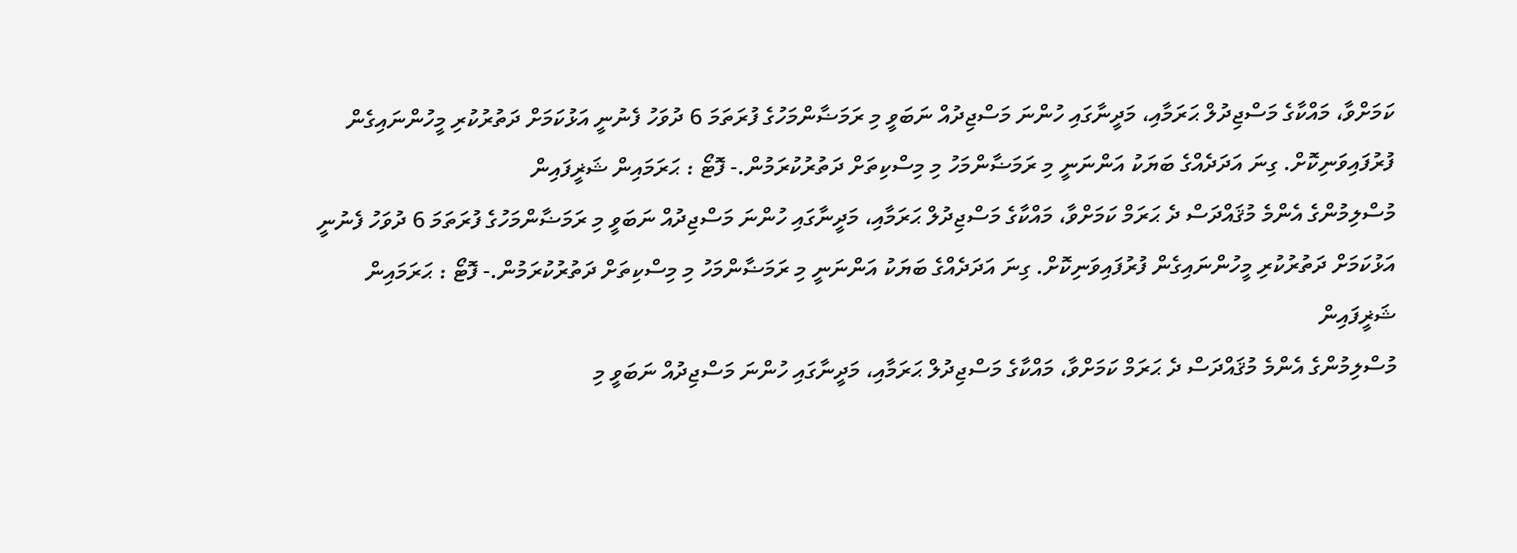ކަމަށްވާ، މައްކާގެ މަސްޖިދުލް ޙަރަމާއި، މަދީނާގައި ހުންނަ މަސްޖިދުއް ނަބަވީ މި ރަމަޟާންމަހުގެ ފުރަތަމަ 6 ދުވަހު ފެނުނީ އަޅުކަމަށް ދަތުރުކުރި މީހުންނައިގެން ފުރުފައިވަނިކޮށް. ގިނަ އަދަދެއްގެ ބަޔަކު އަންނަނީ މި ރަމަޟާންމަހު މި މިސްކިތަށް ދަތުރުކުރަމުން.- ފޮޓޯ : ޙަރަމައިން ޝަޜީފައިން
މުސްލިމުންގެ އެންމެ މުޤައްދަސް ދެ ޙަރަމް ކަމަށްވާ، މައްކާގެ މަސްޖިދުލް ޙަރަމާއި، މަދީނާގައި ހުންނަ މަސްޖިދުއް ނަބަވީ މި ރަމަޟާންމަހުގެ ފުރަތަމަ 6 ދުވަހު ފެނުނީ އަޅުކަމަށް ދަތުރުކުރި މީހުންނައިގެން ފުރުފައިވަނިކޮށް. ގިނަ އަދަދެއްގެ ބަޔަކު އަންނަނީ މި ރަމަޟާންމަހު މި މިސްކިތަށް ދަތުރުކުރަމުން.- ފޮޓޯ : ޙަރަމައިން ޝަޜީފައިން
މުސްލިމުންގެ އެންމެ މުޤައްދަސް ދެ ޙަރަމް ކަމަށްވާ، މައްކާގެ މަސްޖިދުލް ޙަރަމާއި، މަދީނާގައި ހުންނަ މަސްޖިދުއް ނަބަވީ މި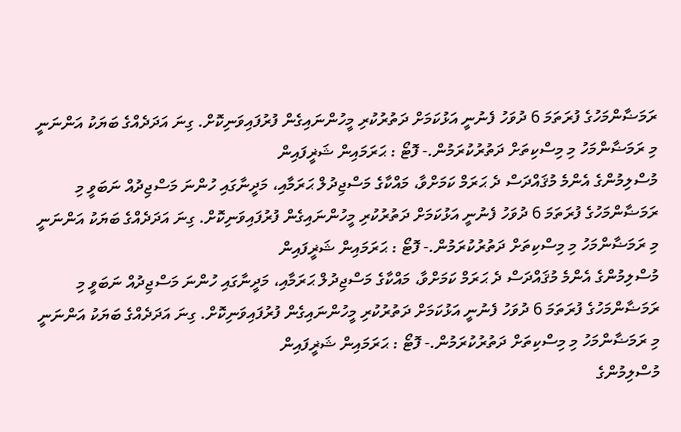ރަމަޟާންމަހުގެ ފުރަތަމަ 6 ދުވަހު ފެނުނީ އަޅުކަމަށް ދަތުރުކުރި މީހުންނައިގެން ފުރުފައިވަނިކޮށް. ގިނަ އަދަދެއްގެ ބަޔަކު އަންނަނީ މި ރަމަޟާންމަހު މި މިސްކިތަށް ދަތުރުކުރަމުން.- ފޮޓޯ : ޙަރަމައިން ޝަޜީފައިން
މުސްލިމުންގެ އެންމެ މުޤައްދަސް ދެ ޙަރަމް ކަމަށްވާ، މައްކާގެ މަސްޖިދުލް ޙަރަމާއި، މަދީނާގައި ހުންނަ މަސްޖިދުއް ނަބަވީ މި ރަމަޟާންމަހުގެ ފުރަތަމަ 6 ދުވަހު ފެނުނީ އަޅުކަމަށް ދަތުރުކުރި މީހުންނައިގެން ފުރުފައިވަނިކޮށް. ގިނަ އަދަދެއްގެ ބަޔަކު އަންނަނީ މި ރަމަޟާންމަހު މި މިސްކިތަށް ދަތުރުކުރަމުން.- ފޮޓޯ : ޙަރަމައިން ޝަޜީފައިން
މުސްލިމުންގެ އެންމެ މުޤައްދަސް ދެ ޙަރަމް ކަމަށްވާ، މައްކާގެ މަސްޖިދުލް ޙަރަމާއި، މަދީނާގައި ހުންނަ މަސްޖިދުއް ނަބަވީ މި ރަމަޟާންމަހުގެ ފުރަތަމަ 6 ދުވަހު ފެނުނީ އަޅުކަމަށް ދަތުރުކުރި މީހުންނައިގެން ފުރުފައިވަނިކޮށް. ގިނަ އަދަދެއްގެ ބަޔަކު އަންނަނީ މި ރަމަޟާންމަހު މި މިސްކިތަށް ދަތުރުކުރަމުން.- ފޮޓޯ : ޙަރަމައިން ޝަޜީފައިން
މުސްލިމުންގެ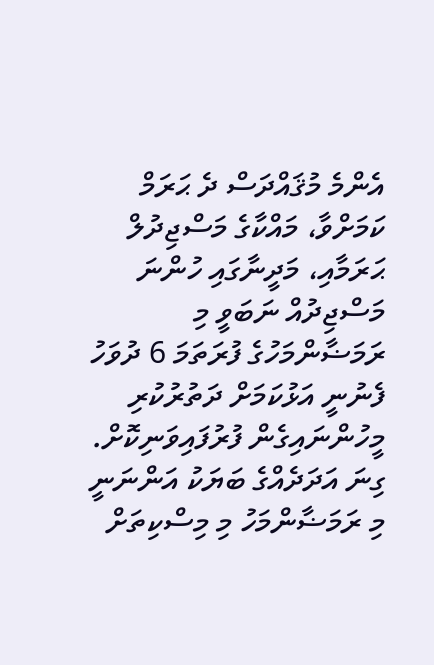އެންމެ މުޤައްދަސް ދެ ޙަރަމް ކަމަށްވާ، މައްކާގެ މަސްޖިދުލް ޙަރަމާއި، މަދީނާގައި ހުންނަ މަސްޖިދުއް ނަބަވީ މި ރަމަޟާންމަހުގެ ފުރަތަމަ 6 ދުވަހު ފެނުނީ އަޅުކަމަށް ދަތުރުކުރި މީހުންނައިގެން ފުރުފައިވަނިކޮށް. ގިނަ އަދަދެއްގެ ބަޔަކު އަންނަނީ މި ރަމަޟާންމަހު މި މިސްކިތަށް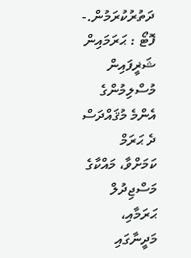ދަތުރުކުރަމުން.- ފޮޓޯ : ޙަރަމައިން ޝަޜީފައިން
މުސްލިމުންގެ އެންމެ މުޤައްދަސް ދެ ޙަރަމް ކަމަށްވާ، މައްކާގެ މަސްޖިދުލް ޙަރަމާއި، މަދީނާގައި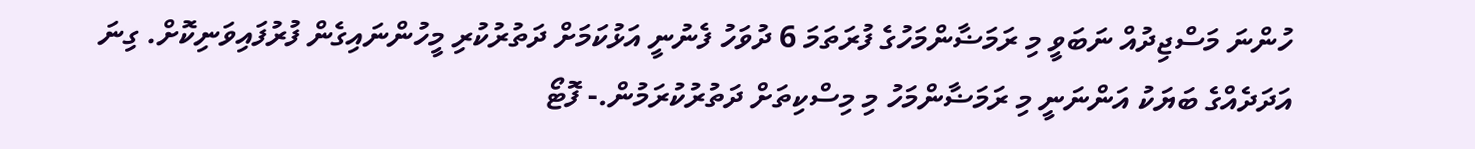ހުންނަ މަސްޖިދުއް ނަބަވީ މި ރަމަޟާންމަހުގެ ފުރަތަމަ 6 ދުވަހު ފެނުނީ އަޅުކަމަށް ދަތުރުކުރި މީހުންނައިގެން ފުރުފައިވަނިކޮށް. ގިނަ އަދަދެއްގެ ބަޔަކު އަންނަނީ މި ރަމަޟާންމަހު މި މިސްކިތަށް ދަތުރުކުރަމުން.- ފޮޓޯ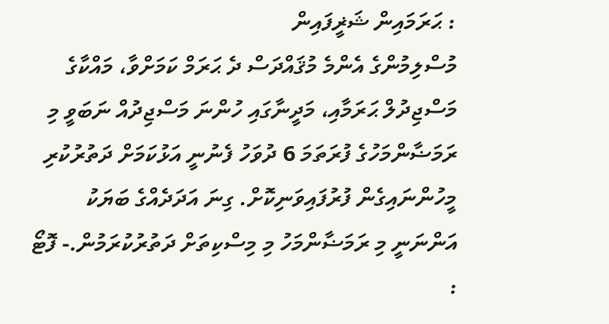: ޙަރަމައިން ޝަޜީފައިން
މުސްލިމުންގެ އެންމެ މުޤައްދަސް ދެ ޙަރަމް ކަމަށްވާ، މައްކާގެ މަސްޖިދުލް ޙަރަމާއި، މަދީނާގައި ހުންނަ މަސްޖިދުއް ނަބަވީ މި ރަމަޟާންމަހުގެ ފުރަތަމަ 6 ދުވަހު ފެނުނީ އަޅުކަމަށް ދަތުރުކުރި މީހުންނައިގެން ފުރުފައިވަނިކޮށް. ގިނަ އަދަދެއްގެ ބަޔަކު އަންނަނީ މި ރަމަޟާންމަހު މި މިސްކިތަށް ދަތުރުކުރަމުން.- ފޮޓޯ :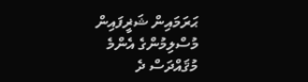ޙަރަމައިން ޝަޜީފައިން
މުސްލިމުންގެ އެންމެ މުޤައްދަސް ދެ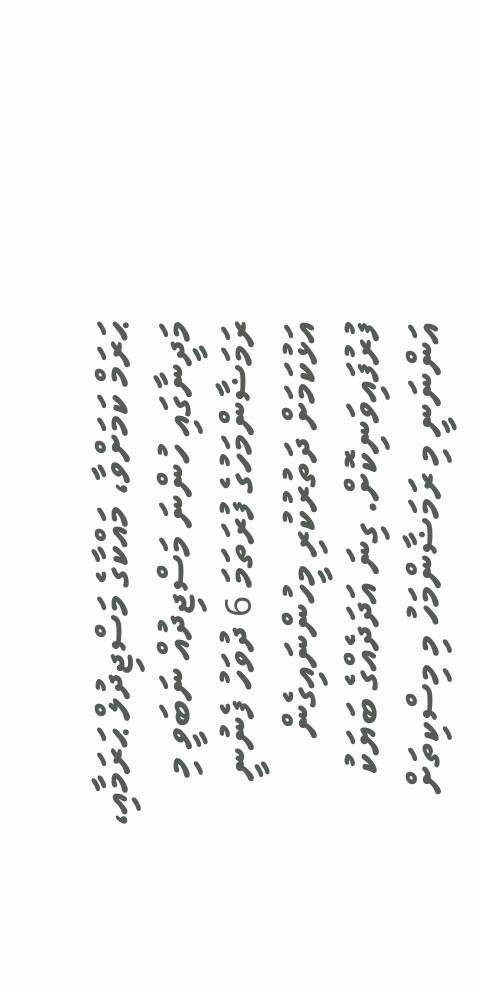ޙަރަމް ކަމަށްވާ، މައްކާގެ މަސްޖިދުލް ޙަރަމާއި، މަދީނާގައި ހުންނަ މަސްޖިދުއް ނަބަވީ މި ރަމަޟާންމަހުގެ ފުރަތަމަ 6 ދުވަހު ފެނުނީ އަޅުކަމަށް ދަތުރުކުރި މީހުންނައިގެން ފުރުފައިވަނިކޮށް. ގިނަ އަދަދެއްގެ ބަޔަކު އަންނަނީ މި ރަމަޟާންމަހު މި މިސްކިތަށް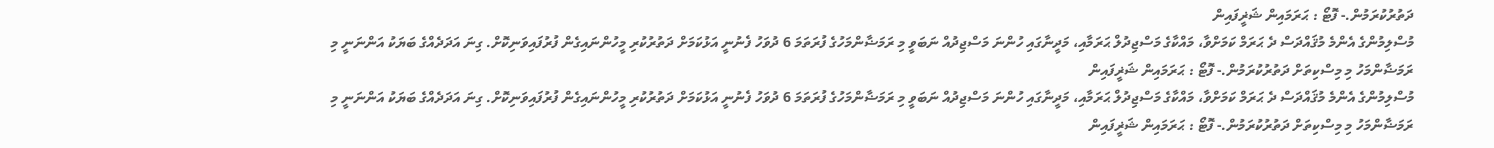ދަތުރުކުރަމުން.- ފޮޓޯ : ޙަރަމައިން ޝަޜީފައިން
މުސްލިމުންގެ އެންމެ މުޤައްދަސް ދެ ޙަރަމް ކަމަށްވާ، މައްކާގެ މަސްޖިދުލް ޙަރަމާއި، މަދީނާގައި ހުންނަ މަސްޖިދުއް ނަބަވީ މި ރަމަޟާންމަހުގެ ފުރަތަމަ 6 ދުވަހު ފެނުނީ އަޅުކަމަށް ދަތުރުކުރި މީހުންނައިގެން ފުރުފައިވަނިކޮށް. ގިނަ އަދަދެއްގެ ބަޔަކު އަންނަނީ މި ރަމަޟާންމަހު މި މިސްކިތަށް ދަތުރުކުރަމުން.- ފޮޓޯ : ޙަރަމައިން ޝަޜީފައިން
މުސްލިމުންގެ އެންމެ މުޤައްދަސް ދެ ޙަރަމް ކަމަށްވާ، މައްކާގެ މަސްޖިދުލް ޙަރަމާއި، މަދީނާގައި ހުންނަ މަސްޖިދުއް ނަބަވީ މި ރަމަޟާންމަހުގެ ފުރަތަމަ 6 ދުވަހު ފެނުނީ އަޅުކަމަށް ދަތުރުކުރި މީހުންނައިގެން ފުރުފައިވަނިކޮށް. ގިނަ އަދަދެއްގެ ބަޔަކު އަންނަނީ މި ރަމަޟާންމަހު މި މިސްކިތަށް ދަތުރުކުރަމުން.- ފޮޓޯ : ޙަރަމައިން ޝަޜީފައިން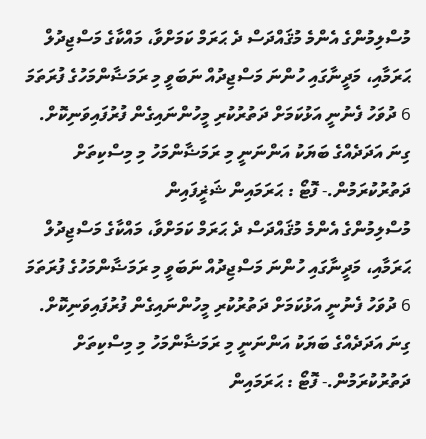މުސްލިމުންގެ އެންމެ މުޤައްދަސް ދެ ޙަރަމް ކަމަށްވާ، މައްކާގެ މަސްޖިދުލް ޙަރަމާއި، މަދީނާގައި ހުންނަ މަސްޖިދުއް ނަބަވީ މި ރަމަޟާންމަހުގެ ފުރަތަމަ 6 ދުވަހު ފެނުނީ އަޅުކަމަށް ދަތުރުކުރި މީހުންނައިގެން ފުރުފައިވަނިކޮށް. ގިނަ އަދަދެއްގެ ބަޔަކު އަންނަނީ މި ރަމަޟާންމަހު މި މިސްކިތަށް ދަތުރުކުރަމުން.- ފޮޓޯ : ޙަރަމައިން ޝަޜީފައިން
މުސްލިމުންގެ އެންމެ މުޤައްދަސް ދެ ޙަރަމް ކަމަށްވާ، މައްކާގެ މަސްޖިދުލް ޙަރަމާއި، މަދީނާގައި ހުންނަ މަސްޖިދުއް ނަބަވީ މި ރަމަޟާންމަހުގެ ފުރަތަމަ 6 ދުވަހު ފެނުނީ އަޅުކަމަށް ދަތުރުކުރި މީހުންނައިގެން ފުރުފައިވަނިކޮށް. ގިނަ އަދަދެއްގެ ބަޔަކު އަންނަނީ މި ރަމަޟާންމަހު މި މިސްކިތަށް ދަތުރުކުރަމުން.- ފޮޓޯ : ޙަރަމައިން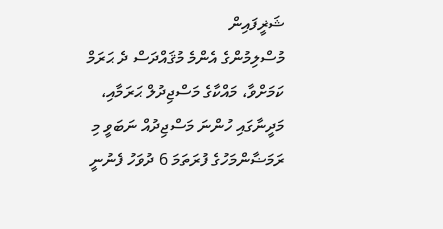ޝަޜީފައިން
މުސްލިމުންގެ އެންމެ މުޤައްދަސް ދެ ޙަރަމް ކަމަށްވާ، މައްކާގެ މަސްޖިދުލް ޙަރަމާއި، މަދީނާގައި ހުންނަ މަސްޖިދުއް ނަބަވީ މި ރަމަޟާންމަހުގެ ފުރަތަމަ 6 ދުވަހު ފެނުނީ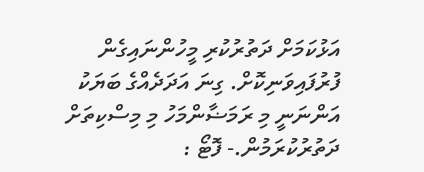އަޅުކަމަށް ދަތުރުކުރި މީހުންނައިގެން ފުރުފައިވަނިކޮށް. ގިނަ އަދަދެއްގެ ބަޔަކު އަންނަނީ މި ރަމަޟާންމަހު މި މިސްކިތަށް ދަތުރުކުރަމުން.- ފޮޓޯ :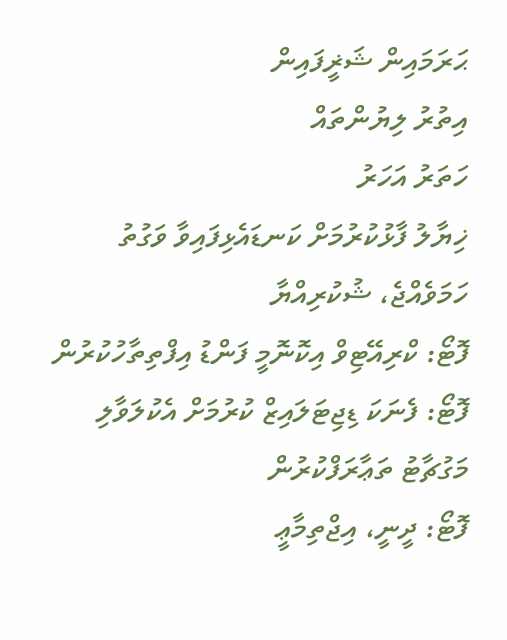ޙަރަމައިން ޝަޜީފައިން
އިތުރު ލިޔުންތައް
ހަތަރު އަހަރު
ޚިޔާލު ފާޅުކުރުމަށް ކަނޑައެޅިފައިވާ ވަގުތު ހަމަވެއްޖެ، ޝުކުރިއްޔާ
ފޮޓޯ: ކްރިއޭޓިވް އިކޮނޮމީ ފަންޑު އިފްތިތާހުކުރުން
ފޮޓޯ: ފެނަކަ ޑިޖިޓަލައިޒް ކުރުމަށް އެކުލަވާލި މަގުޗާޓު ތަޢާރަފްކުރުން
ފޮޓޯ: ދީނީ، އިޖްތިމާޢީ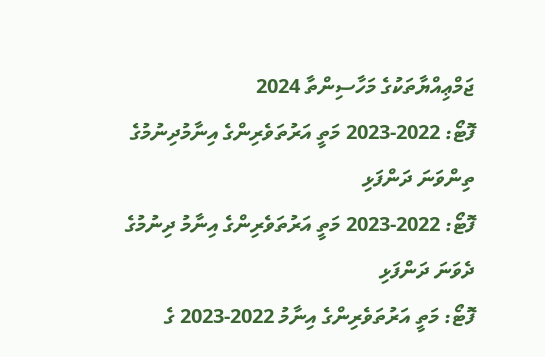ޖަމްޢިއްޔާތަކުގެ މަހާސިންތާ 2024
ފޮޓޯ: 2022-2023 މަތީ އަރުތަވެރިންގެ އިނާމުދިނުމުގެ ތިންވަނަ ދަންފަޅި
ފޮޓޯ: 2022-2023 މަތީ އަރުތަވެރިންގެ އިނާމު ދިނުމުގެ ދެވަނަ ދަންފަޅި
ފޮޓޯ: މަތީ އަރުތަވެރިންގެ އިނާމު 2022-2023 ގެ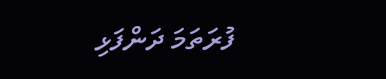ފުރަތަމަ ދަންފަޅި